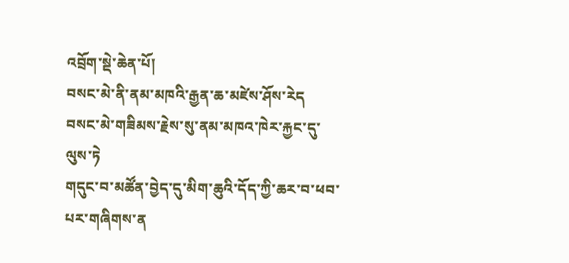འབྲོག་སྡེ་ཆེན་པོ།
བསང་མེ་ནི་ནམ་མཁའི་རྒྱན་ཆ་མཛེས་ཤོས་རེད
བསང་མེ་གཟིམས་རྗེས་སུ་ནམ་མཁའ་ཁེར་རྐྱང་དུ་ལུས་ཏེ
གདུང་བ་མཚོན་བྱེད་དུ་མིག་ཆུའི་དོད་ཀྱི་ཆར་བ་ཕབ་པར་གཞིགས་ན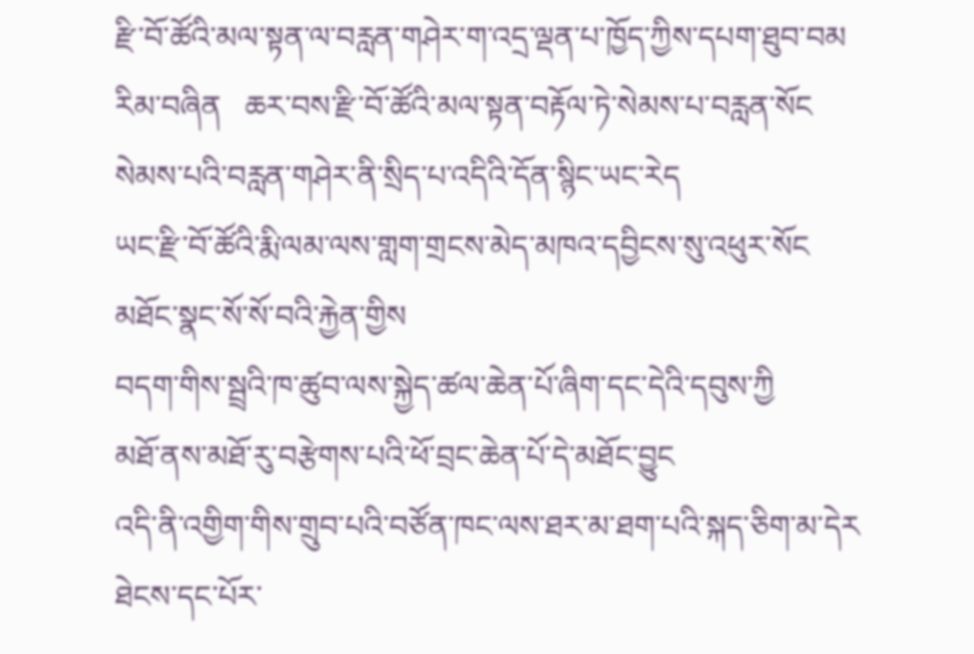རྫི་བོ་ཚོའི་མལ་སྟན་ལ་བརླན་གཤེར་ག་འདྲ་ལྡན་པ་ཁྱོད་ཀྱིས་དཔག་ཐུབ་བམ
རིམ་བཞིན   ཆར་བས་རྫི་བོ་ཚོའི་མལ་སྟན་བརྟོལ་ཏེ་སེམས་པ་བརླན་སོང
སེམས་པའི་བརླན་གཤེར་ནི་སྲིད་པ་འདིའི་དོན་སྙིང་ཡང་རེད
ཡང་རྫི་བོ་ཚོའི་རྨི་ལམ་ལས་གླག་གྲངས་མེད་མཁའ་དབྱིངས་སུ་འཕུར་སོང
མཐོང་སྣང་སོ་སོ་བའི་རྐྱེན་གྱིས
བདག་གིས་སྦྲའི་ཁ་ཚུབ་ལས་སྐྱེད་ཚལ་ཆེན་པོ་ཞིག་དང་དེའི་དབུས་ཀྱི
མཐོ་ནས་མཐོ་རུ་བརྩེགས་པའི་ཕོ་བྲང་ཆེན་པོ་དེ་མཐོང་བྱུང
འདི་ནི་འགྱིག་གིས་གྲུབ་པའི་བཙོན་ཁང་ལས་ཐར་མ་ཐག་པའི་སྐད་ཅིག་མ་དེར
ཐེངས་དང་པོར་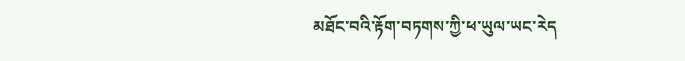མཐོང་བའི་རྟོག་བཏགས་ཀྱི་ཕ་ཡུལ་ཡང་རེད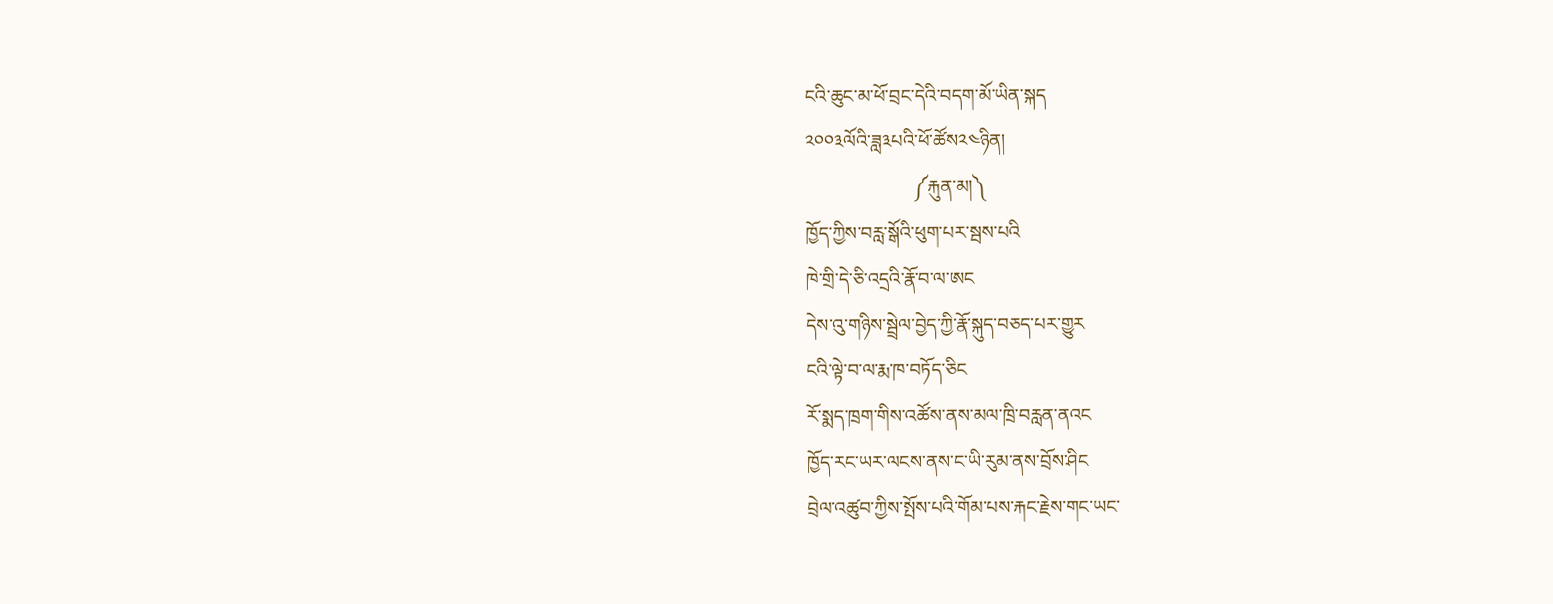ངའི་ཆུང་མ་ཕོ་བྲང་དེའི་བདག་མོ་ཡིན་སྐད
༢༠༠༣ལོའི་ཟླ༣པའི་ཕོ་ཚོས༢༤ཉིན།
                       ༼རྐུན་མ།༽
ཁྱོད་ཀྱིས་བརླ་སྒོའི་ཕུག་པར་སྦས་པའི
ཁེ་གྲི་དེ་ཅི་འདྲའི་རྣོ་བ་ལ་ཨང
དེས་འུ་གཉིས་སྦྲེལ་བྱེད་ཀྱི་རྣོ་སྐུད་བཅད་པར་གྱུར
ངའི་ལྟེ་བ་ལ་རྨ་ཁ་བཏོད་ཅིང
རོ་སྨད་ཁྲག་གིས་འཚོས་ནས་མལ་ཁྲི་བརླན་ནའང
ཁྱོད་རང་ཡར་ལངས་ནས་ང་ཡི་རུམ་ནས་བྲོས་ཤིང
བྲེལ་འཚུབ་ཀྱིས་སྤོས་པའི་གོམ་པས་རྐང་རྗེས་གང་ཡང་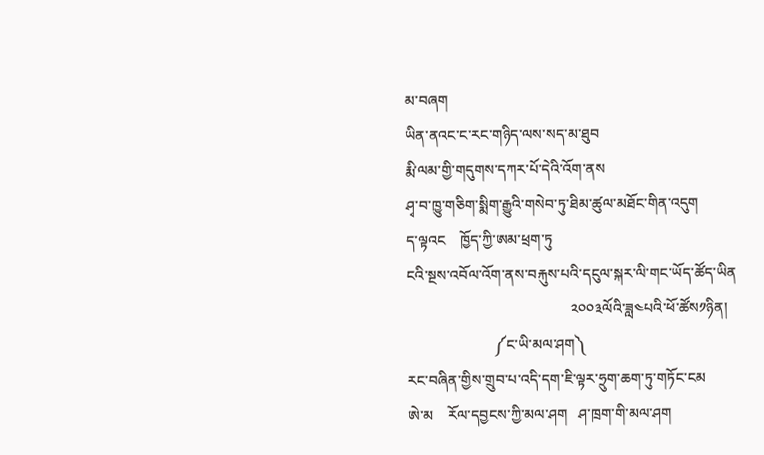མ་བཞག
ཡིན་ནའང་ང་རང་གཉིད་ལས་སད་མ་ཐུབ
རྨི་ལམ་གྱི་གདུགས་དཀར་པོ་དེའི་འོག་ནས
ཤྭ་བ་ཁྱུ་གཅིག་སྨིག་རྒྱུའི་གསེབ་ཏུ་ཐིམ་ཚུལ་མཐོང་གིན་འདུག
ད་ལྟའང    ཁྱོད་ཀྱི་ཨམ་ཕྲག་ཏུ
ངའི་སྔས་འབོལ་འོག་ནས་བརྐུས་པའི་དངུལ་སྐར་ལི་གང་ཡོད་ཚོད་ཡིན
                                             ༢༠༠༣ལོའི་ཟླ༤པའི་ཕོ་ཚོས༡ཉིན།
                        ༼ང་ཡི་མལ་ཤག༽
རང་བཞིན་གྱིས་གྲུབ་པ་འདི་དག་ཇི་ལྟར་ཧྲུག་ཆག་ཏུ་གཏོང་ངམ
ཨེ་མ    རོལ་དབྱངས་ཀྱི་མལ་ཤག   ཤ་ཁྲག་གི་མལ་ཤག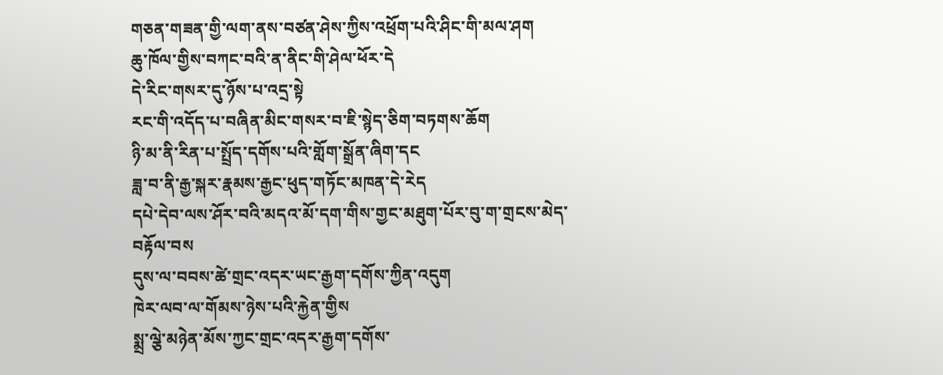གཅན་གཟན་གྱི་ལག་ནས་བཙན་ཤེས་ཀྱིས་འཕྲོག་པའི་ཤིང་གི་མལ་ཤག
ཆུ་ཁོལ་གྱིས་བཀང་བའི་ན་ནིང་གི་ཤེལ་ཕོར་དེ
དེ་རིང་གསར་དུ་ཉོས་པ་འདྲ་སྟེ
རང་གི་འདོད་པ་བཞིན་མིང་གསར་བ་ཇི་སྙེད་ཅིག་བཏགས་ཆོག
ཉི་མ་ནི་རིན་པ་སྤྲོད་དགོས་པའི་གློག་སྒྲོན་ཞིག་དང
ཟླ་བ་ནི་རྒྱ་སྐར་རྣམས་རྒྱང་ཕུད་གཏོང་མཁན་དེ་རེད
དཔེ་དེབ་ལས་ཤོར་བའི་མདའ་མོ་དག་གིས་གྱང་མཐུག་པོར་བུ་ག་གྲངས་མེད་བརྟོལ་བས
དུས་ལ་བབས་ཚེ་གྲང་འདར་ཡང་རྒྱག་དགོས་ཀྱིན་འདུག
ཁེར་ལབ་ལ་གོམས་ཉེས་པའི་རྐྱེན་གྱིས
སྨྲ་ལྕེ་མཉེན་མོས་ཀྱང་གྲང་འདར་རྒྱག་དགོས་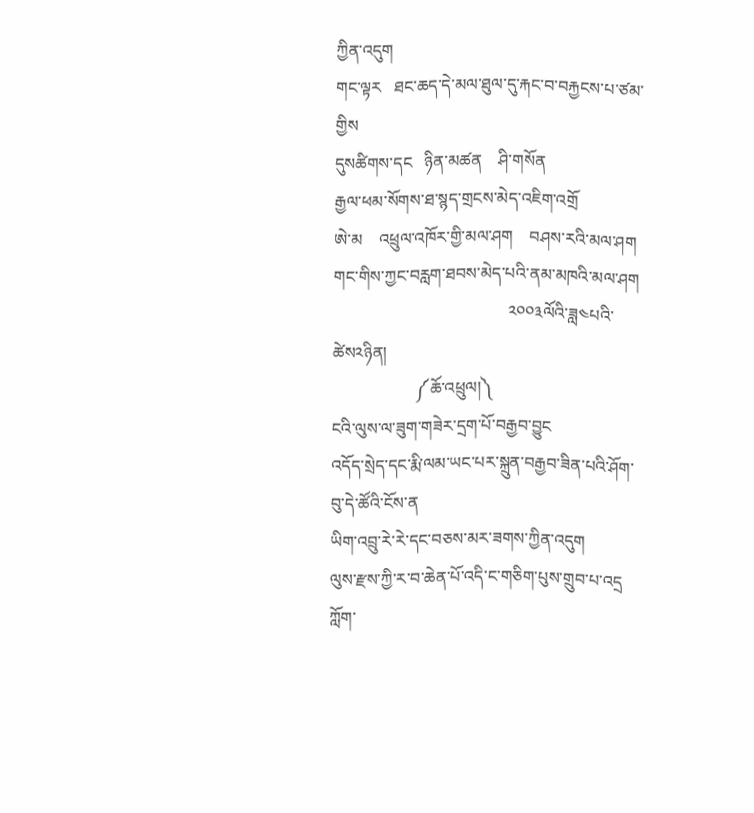ཀྱིན་འདུག
གང་ལྟར   ཐང་ཆད་དེ་མལ་ཐུལ་དུ་རྐང་བ་བརྐྱངས་པ་ཙམ་གྱིས
དུསཚིགས་དང   ཉིན་མཚན    ཤི་གསོན
རྒྱལ་ཕམ་སོགས་ཐ་སྙད་གྲངས་མེད་འཇིག་འགྲོ
ཨེ་མ    འཕྲུལ་འཁོར་གྱི་མལ་ཤག    བཤས་རའི་མལ་ཤག
གང་གིས་ཀྱང་བརླག་ཐབས་མེད་པའི་ནམ་མཁའི་མལ་ཤག
                                          ༢༠༠༣ལོའི་ཟླ༤པའི་ཚེས༢ཉིན།
                    ༼ཆོ་འཕྲུལ།༽
ངའི་ལུས་ལ་ཟུག་གཟེར་དྲག་པོ་བརྒྱབ་བྱུང
འདོད་སྲེད་དང་རྨི་ལམ་ཡང་པར་སྐྲུན་བརྒྱབ་ཟིན་པའི་ཤོག་བུ་དེ་ཚོའི་ངོས་ན
ཡིག་འབྲུ་རེ་རེ་དང་བཅས་མར་ཟགས་ཀྱིན་འདུག
ལུས་རྫས་ཀྱི་ར་བ་ཆེན་པོ་འདི་ང་གཅིག་པུས་གྲུབ་པ་འདྲ
ཀློག་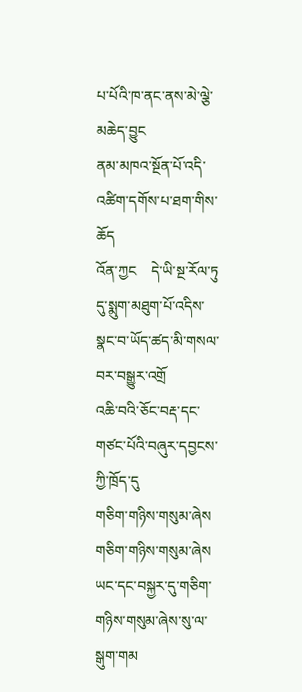པ་པོའི་ཁ་ནང་ནས་མེ་ལྕེ་མཆེད་བྱུང
ནམ་མཁའ་སྔོན་པོ་འདི་འཚིག་དགོས་པ་ཐག་གིས་ཆོད
འོན་ཀྱང    དེ་ཡི་སྔ་རོལ་ཏུ
དུ་སྨུག་མཐུག་པོ་འདིས་སྣང་བ་ཡོད་ཚད་མི་གསལ་བར་བསྒྱུར་འགྲོ
འཆི་བའི་ཅོང་བརྡ་དང་གཙང་པོའི་བཞུར་དབྱངས་ཀྱི་ཁྲོད་དུ
གཅིག་གཉིས་གསུམ་ཞེས     གཅིག་གཉིས་གསུམ་ཞེས
ཡང་དང་བསྐྱར་དུ་གཅིག་གཉིས་གསུམ་ཞེས་སུ་ལ་སྒུག་གམ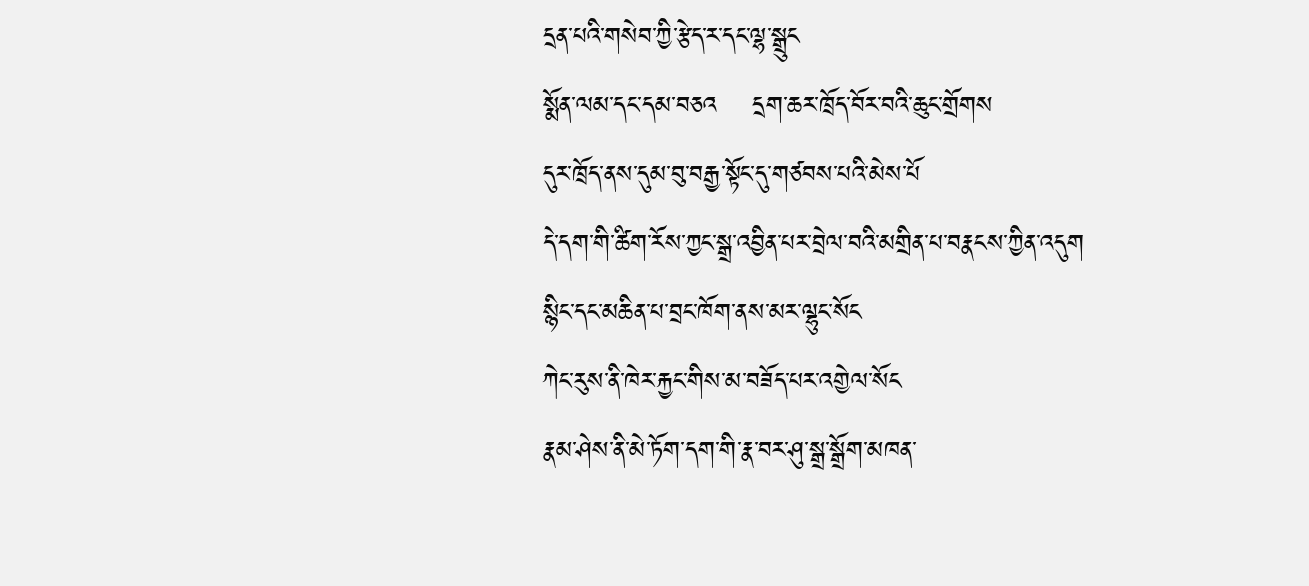དྲན་པའི་གསེབ་ཀྱི་རྩེད་ར་དང་ལྷ་སྒྲུང
སྨོན་ལམ་དང་དམ་བཅའ    དྲག་ཆར་ཁྲོད་བོར་བའི་ཆུང་གྲོགས
དུར་ཁྲོད་ནས་དུམ་བུ་བརྒྱ་སྟོང་དུ་གཙབས་པའི་མེས་པོ
དེ་དག་གི་ཚིག་རོས་ཀྱང་སྒྲ་འབྱིན་པར་བྲེལ་བའི་མགྲིན་པ་བརྣངས་ཀྱིན་འདུག
སྙིང་དང་མཆིན་པ་བྲང་ཁོག་ནས་མར་ལྷུང་སོང
ཀེང་རུས་ནི་ཁེར་རྐྱང་གིས་མ་བཟོད་པར་འགྱེལ་སོང
རྣམ་ཤེས་ནི་མེ་ཏོག་དག་གི་རྣ་བར་ཤུ་སྒྲ་སྒྲོག་མཁན་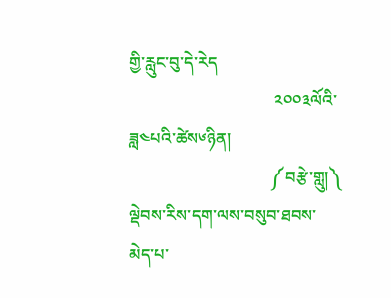གྱི་རླུང་བུ་དེ་རེད
                                   ༢༠༠༣ལོའི་ཟླ༤པའི་ཚེས༦ཉིན།
                                  ༼བརྩེ་གླུ།༽
ལྡེབས་རིས་དག་ལས་བསུབ་ཐབས་མེད་པ་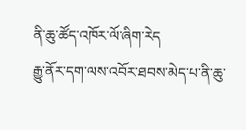ནི་ཆུ་ཚོད་འཁོར་ལོ་ཞིག་རེད
རྒྱུ་ནོར་དག་ལས་འབོར་ཐབས་མེད་པ་ནི་ཆུ་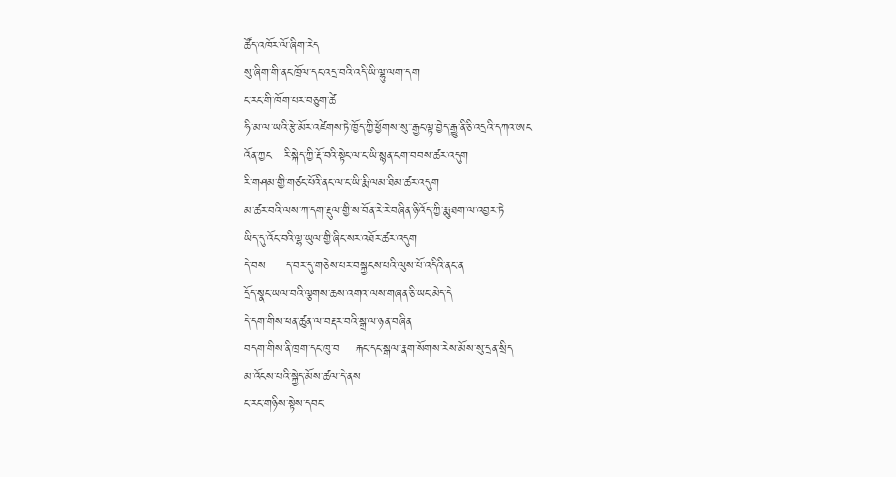ཚོད་འཁོར་ལོ་ཞིག་རེད
སུ་ཞིག་གི་ནང་ཁྲོལ་དང་འདྲ་བའི་འདི་ཡི་ལྷུ་ལག་དག
ང་རང་གི་ཁོག་པར་བཅུག་ཚེ
ཧི་མ་ལ་ཡའི་རྩེ་མོར་འཛེགས་ཏེ་ཁྱོད་ཀྱི་ཕྱོགས་སུ་་རྒྱང་ལྟ་བྱེད་རྒྱུ་ནི་ཅི་འདྲའི་དཀའ་ཨང
འོན་ཀྱང   རི་སྐེད་ཀྱི་རྡོ་བའི་སྟེང་ལ་ང་ཡི་སྙན་ངག་བབས་ཚར་འདུག
རི་གཤམ་གྱི་གཙང་པོའི་ནང་ལ་ང་ཡི་རྨི་ལམ་ཐིམ་ཚར་འདུག
མ་ཚར་བའི་ལས་ཀ་དག་རྡུལ་གྱི་ས་བོན་རེ་རེ་བཞིན་ཉི་འོད་ཀྱི་རྨུ་ཐག་ལ་འབྱར་ཏེ
ཡིད་དུ་འོང་བའི་ལྷ་ཡུལ་གྱི་ཞིང་སར་འཐོར་ཚར་འདུག
དེ་བས     ད་བར་དུ་གཅེས་པར་བསྐྱངས་པའི་ལུས་པོ་འདིའི་ནང་ན
དྲོད་སྣང་ཡལ་བའི་ལྕགས་ཆས་འགའ་ལས་གཞན་ཅི་ཡང་མེད་དེ
དེ་དག་གིས་ཕན་ཚུན་ལ་བརྡར་བའི་སྒྲ་ལ་ཉན་བཞིན
བདག་གིས་ནི་ཁྲག་དང་ཁུ་བ    རྐང་དང་སྒལ་རྣག་སོགས་རེས་མོས་སུ་དྲན་སྲིད
མ་འོངས་པའི་སྐྱེད་མོས་ཚལ་དེ་ནས
ང་རང་གཉིས་སྟེས་དབང་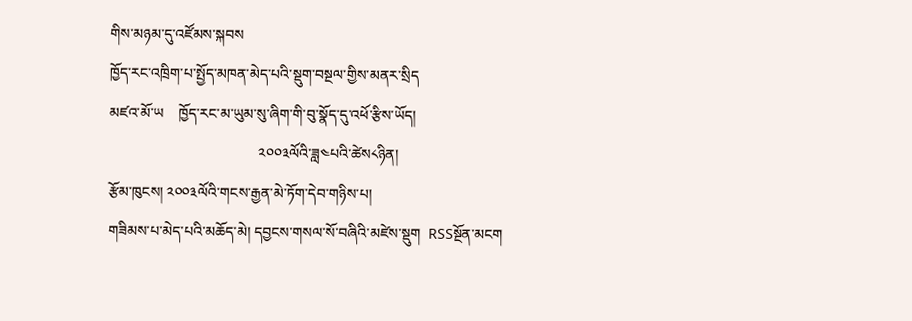གིས་མཉམ་དུ་འཛོམས་སྐབས
ཁྱོད་རང་འཁྲིག་པ་སྤྱོད་མཁན་མེད་པའི་སྡུག་བསྔལ་གྱིས་མནར་སྲིད
མཛའ་མོ་ཡ    ཁྱོད་རང་མ་ཡུམ་སུ་ཞིག་གི་བུ་སྣོད་དུ་འཕོ་རྩིས་ཡོད།
                                         ༢༠༠༣ལོའི་ཟླ༤པའི་ཚེས༨ཉིན།
རྩོམ་ཁུངས། ༢༠༠༣ལོའི་གངས་རྒྱན་མེ་ཏོག་དེབ་གཉིས་པ།
གཟིམས་པ་མེད་པའི་མཆོད་མེ། དབྱངས་གསལ་སོ་བཞིའི་མཛེས་སྡུག  RSSསྔོན་མངག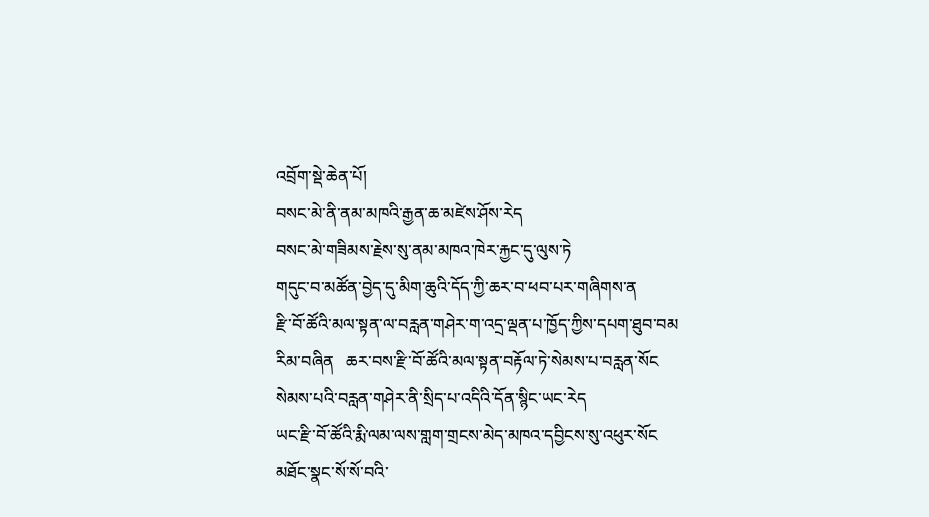འབྲོག་སྡེ་ཆེན་པོ།
བསང་མེ་ནི་ནམ་མཁའི་རྒྱན་ཆ་མཛེས་ཤོས་རེད
བསང་མེ་གཟིམས་རྗེས་སུ་ནམ་མཁའ་ཁེར་རྐྱང་དུ་ལུས་ཏེ
གདུང་བ་མཚོན་བྱེད་དུ་མིག་ཆུའི་དོད་ཀྱི་ཆར་བ་ཕབ་པར་གཞིགས་ན
རྫི་བོ་ཚོའི་མལ་སྟན་ལ་བརླན་གཤེར་ག་འདྲ་ལྡན་པ་ཁྱོད་ཀྱིས་དཔག་ཐུབ་བམ
རིམ་བཞིན   ཆར་བས་རྫི་བོ་ཚོའི་མལ་སྟན་བརྟོལ་ཏེ་སེམས་པ་བརླན་སོང
སེམས་པའི་བརླན་གཤེར་ནི་སྲིད་པ་འདིའི་དོན་སྙིང་ཡང་རེད
ཡང་རྫི་བོ་ཚོའི་རྨི་ལམ་ལས་གླག་གྲངས་མེད་མཁའ་དབྱིངས་སུ་འཕུར་སོང
མཐོང་སྣང་སོ་སོ་བའི་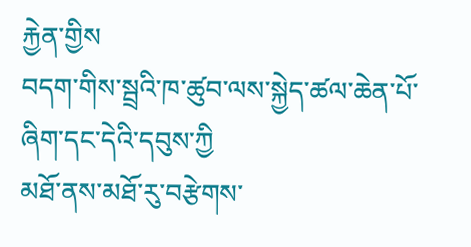རྐྱེན་གྱིས
བདག་གིས་སྦྲའི་ཁ་ཚུབ་ལས་སྐྱེད་ཚལ་ཆེན་པོ་ཞིག་དང་དེའི་དབུས་ཀྱི
མཐོ་ནས་མཐོ་རུ་བརྩེགས་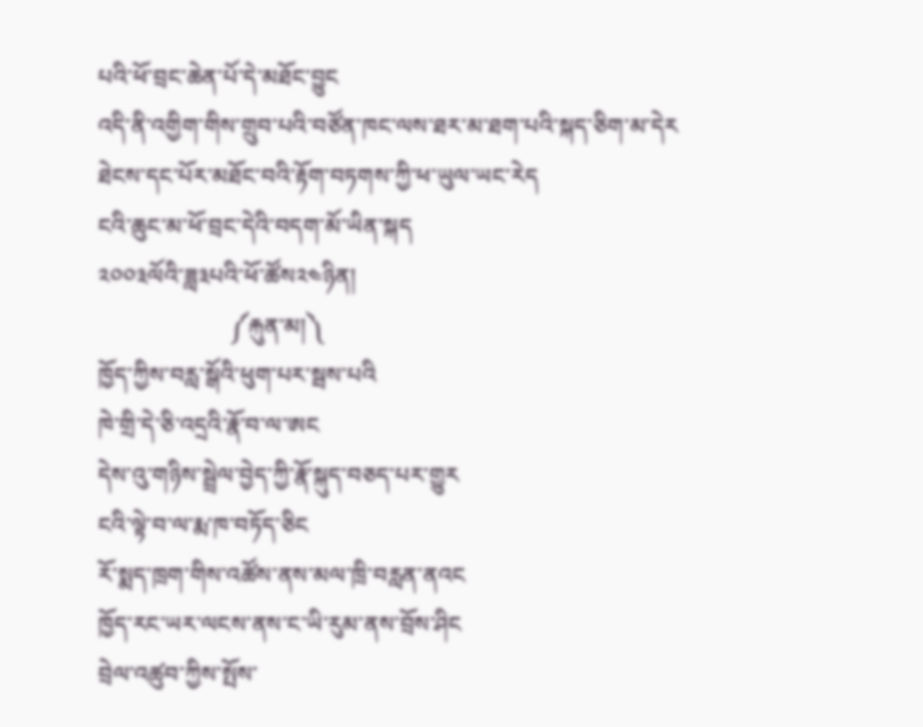པའི་ཕོ་བྲང་ཆེན་པོ་དེ་མཐོང་བྱུང
འདི་ནི་འགྱིག་གིས་གྲུབ་པའི་བཙོན་ཁང་ལས་ཐར་མ་ཐག་པའི་སྐད་ཅིག་མ་དེར
ཐེངས་དང་པོར་མཐོང་བའི་རྟོག་བཏགས་ཀྱི་ཕ་ཡུལ་ཡང་རེད
ངའི་ཆུང་མ་ཕོ་བྲང་དེའི་བདག་མོ་ཡིན་སྐད
༢༠༠༣ལོའི་ཟླ༣པའི་ཕོ་ཚོས༢༤ཉིན།
                       ༼རྐུན་མ།༽
ཁྱོད་ཀྱིས་བརླ་སྒོའི་ཕུག་པར་སྦས་པའི
ཁེ་གྲི་དེ་ཅི་འདྲའི་རྣོ་བ་ལ་ཨང
དེས་འུ་གཉིས་སྦྲེལ་བྱེད་ཀྱི་རྣོ་སྐུད་བཅད་པར་གྱུར
ངའི་ལྟེ་བ་ལ་རྨ་ཁ་བཏོད་ཅིང
རོ་སྨད་ཁྲག་གིས་འཚོས་ནས་མལ་ཁྲི་བརླན་ནའང
ཁྱོད་རང་ཡར་ལངས་ནས་ང་ཡི་རུམ་ནས་བྲོས་ཤིང
བྲེལ་འཚུབ་ཀྱིས་སྤོས་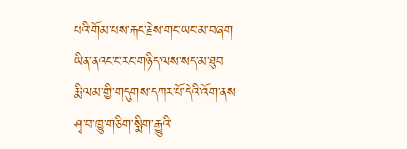པའི་གོམ་པས་རྐང་རྗེས་གང་ཡང་མ་བཞག
ཡིན་ནའང་ང་རང་གཉིད་ལས་སད་མ་ཐུབ
རྨི་ལམ་གྱི་གདུགས་དཀར་པོ་དེའི་འོག་ནས
ཤྭ་བ་ཁྱུ་གཅིག་སྨིག་རྒྱུའི་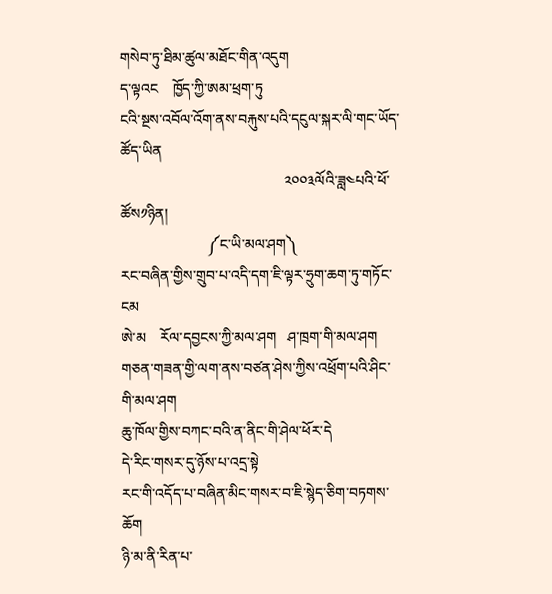གསེབ་ཏུ་ཐིམ་ཚུལ་མཐོང་གིན་འདུག
ད་ལྟའང    ཁྱོད་ཀྱི་ཨམ་ཕྲག་ཏུ
ངའི་སྔས་འབོལ་འོག་ནས་བརྐུས་པའི་དངུལ་སྐར་ལི་གང་ཡོད་ཚོད་ཡིན
                                             ༢༠༠༣ལོའི་ཟླ༤པའི་ཕོ་ཚོས༡ཉིན།
                        ༼ང་ཡི་མལ་ཤག༽
རང་བཞིན་གྱིས་གྲུབ་པ་འདི་དག་ཇི་ལྟར་ཧྲུག་ཆག་ཏུ་གཏོང་ངམ
ཨེ་མ    རོལ་དབྱངས་ཀྱི་མལ་ཤག   ཤ་ཁྲག་གི་མལ་ཤག
གཅན་གཟན་གྱི་ལག་ནས་བཙན་ཤེས་ཀྱིས་འཕྲོག་པའི་ཤིང་གི་མལ་ཤག
ཆུ་ཁོལ་གྱིས་བཀང་བའི་ན་ནིང་གི་ཤེལ་ཕོར་དེ
དེ་རིང་གསར་དུ་ཉོས་པ་འདྲ་སྟེ
རང་གི་འདོད་པ་བཞིན་མིང་གསར་བ་ཇི་སྙེད་ཅིག་བཏགས་ཆོག
ཉི་མ་ནི་རིན་པ་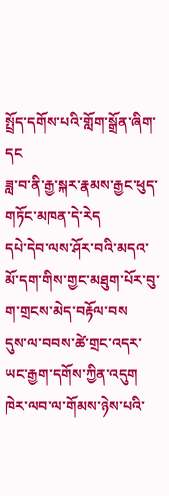སྤྲོད་དགོས་པའི་གློག་སྒྲོན་ཞིག་དང
ཟླ་བ་ནི་རྒྱ་སྐར་རྣམས་རྒྱང་ཕུད་གཏོང་མཁན་དེ་རེད
དཔེ་དེབ་ལས་ཤོར་བའི་མདའ་མོ་དག་གིས་གྱང་མཐུག་པོར་བུ་ག་གྲངས་མེད་བརྟོལ་བས
དུས་ལ་བབས་ཚེ་གྲང་འདར་ཡང་རྒྱག་དགོས་ཀྱིན་འདུག
ཁེར་ལབ་ལ་གོམས་ཉེས་པའི་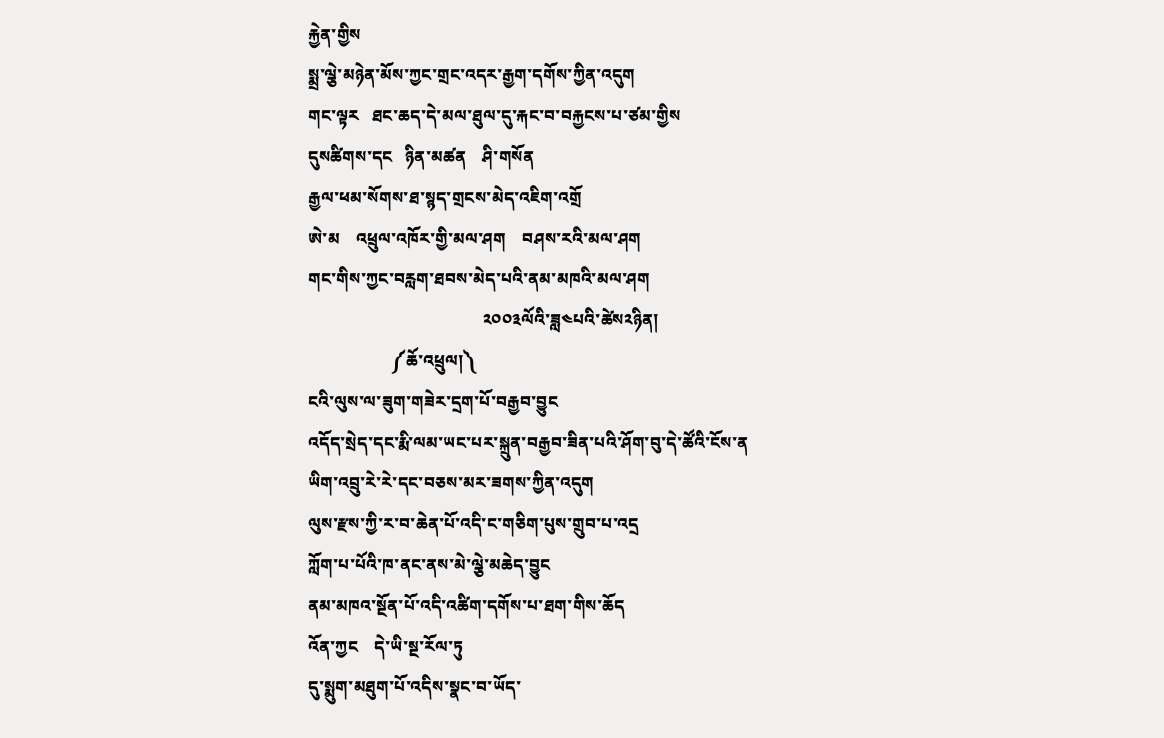རྐྱེན་གྱིས
སྨྲ་ལྕེ་མཉེན་མོས་ཀྱང་གྲང་འདར་རྒྱག་དགོས་ཀྱིན་འདུག
གང་ལྟར   ཐང་ཆད་དེ་མལ་ཐུལ་དུ་རྐང་བ་བརྐྱངས་པ་ཙམ་གྱིས
དུསཚིགས་དང   ཉིན་མཚན    ཤི་གསོན
རྒྱལ་ཕམ་སོགས་ཐ་སྙད་གྲངས་མེད་འཇིག་འགྲོ
ཨེ་མ    འཕྲུལ་འཁོར་གྱི་མལ་ཤག    བཤས་རའི་མལ་ཤག
གང་གིས་ཀྱང་བརླག་ཐབས་མེད་པའི་ནམ་མཁའི་མལ་ཤག
                                          ༢༠༠༣ལོའི་ཟླ༤པའི་ཚེས༢ཉིན།
                    ༼ཆོ་འཕྲུལ།༽
ངའི་ལུས་ལ་ཟུག་གཟེར་དྲག་པོ་བརྒྱབ་བྱུང
འདོད་སྲེད་དང་རྨི་ལམ་ཡང་པར་སྐྲུན་བརྒྱབ་ཟིན་པའི་ཤོག་བུ་དེ་ཚོའི་ངོས་ན
ཡིག་འབྲུ་རེ་རེ་དང་བཅས་མར་ཟགས་ཀྱིན་འདུག
ལུས་རྫས་ཀྱི་ར་བ་ཆེན་པོ་འདི་ང་གཅིག་པུས་གྲུབ་པ་འདྲ
ཀློག་པ་པོའི་ཁ་ནང་ནས་མེ་ལྕེ་མཆེད་བྱུང
ནམ་མཁའ་སྔོན་པོ་འདི་འཚིག་དགོས་པ་ཐག་གིས་ཆོད
འོན་ཀྱང    དེ་ཡི་སྔ་རོལ་ཏུ
དུ་སྨུག་མཐུག་པོ་འདིས་སྣང་བ་ཡོད་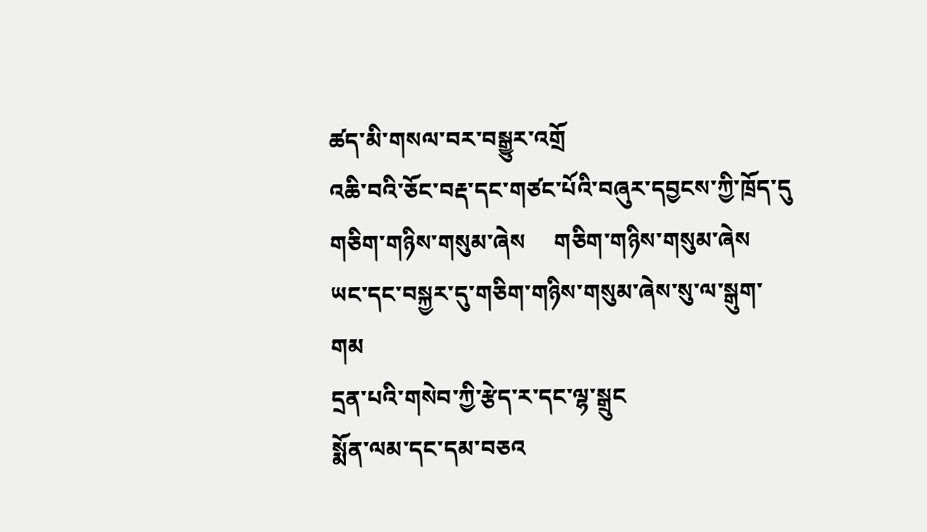ཚད་མི་གསལ་བར་བསྒྱུར་འགྲོ
འཆི་བའི་ཅོང་བརྡ་དང་གཙང་པོའི་བཞུར་དབྱངས་ཀྱི་ཁྲོད་དུ
གཅིག་གཉིས་གསུམ་ཞེས     གཅིག་གཉིས་གསུམ་ཞེས
ཡང་དང་བསྐྱར་དུ་གཅིག་གཉིས་གསུམ་ཞེས་སུ་ལ་སྒུག་གམ
དྲན་པའི་གསེབ་ཀྱི་རྩེད་ར་དང་ལྷ་སྒྲུང
སྨོན་ལམ་དང་དམ་བཅའ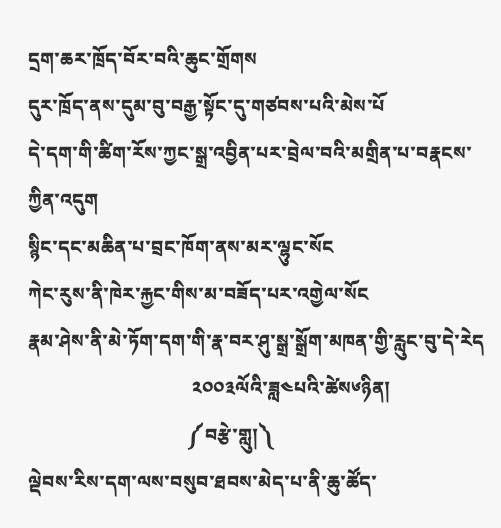དྲག་ཆར་ཁྲོད་བོར་བའི་ཆུང་གྲོགས
དུར་ཁྲོད་ནས་དུམ་བུ་བརྒྱ་སྟོང་དུ་གཙབས་པའི་མེས་པོ
དེ་དག་གི་ཚིག་རོས་ཀྱང་སྒྲ་འབྱིན་པར་བྲེལ་བའི་མགྲིན་པ་བརྣངས་ཀྱིན་འདུག
སྙིང་དང་མཆིན་པ་བྲང་ཁོག་ནས་མར་ལྷུང་སོང
ཀེང་རུས་ནི་ཁེར་རྐྱང་གིས་མ་བཟོད་པར་འགྱེལ་སོང
རྣམ་ཤེས་ནི་མེ་ཏོག་དག་གི་རྣ་བར་ཤུ་སྒྲ་སྒྲོག་མཁན་གྱི་རླུང་བུ་དེ་རེད
                                   ༢༠༠༣ལོའི་ཟླ༤པའི་ཚེས༦ཉིན།
                                  ༼བརྩེ་གླུ།༽
ལྡེབས་རིས་དག་ལས་བསུབ་ཐབས་མེད་པ་ནི་ཆུ་ཚོད་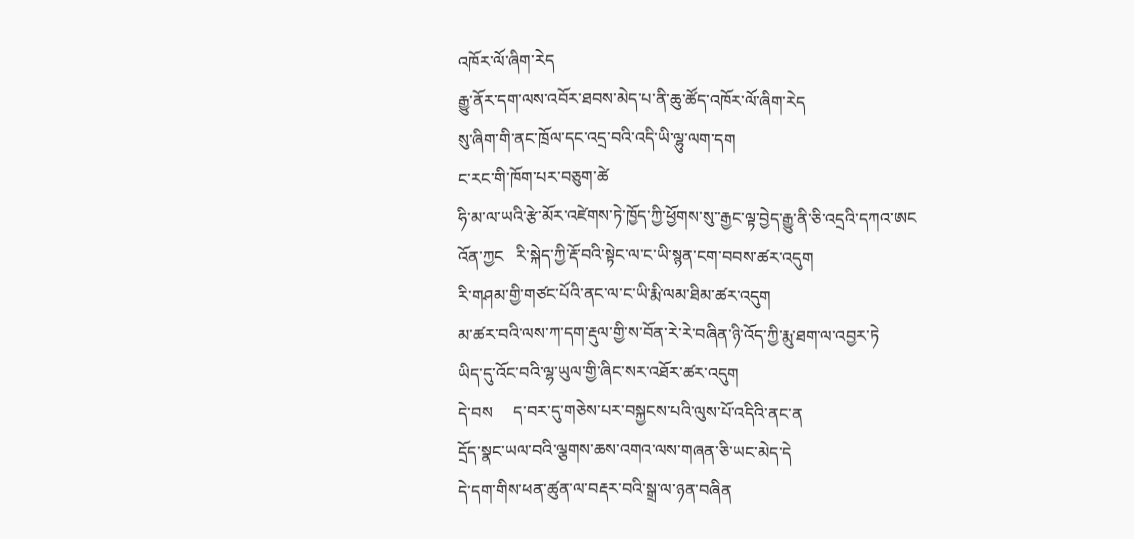འཁོར་ལོ་ཞིག་རེད
རྒྱུ་ནོར་དག་ལས་འབོར་ཐབས་མེད་པ་ནི་ཆུ་ཚོད་འཁོར་ལོ་ཞིག་རེད
སུ་ཞིག་གི་ནང་ཁྲོལ་དང་འདྲ་བའི་འདི་ཡི་ལྷུ་ལག་དག
ང་རང་གི་ཁོག་པར་བཅུག་ཚེ
ཧི་མ་ལ་ཡའི་རྩེ་མོར་འཛེགས་ཏེ་ཁྱོད་ཀྱི་ཕྱོགས་སུ་་རྒྱང་ལྟ་བྱེད་རྒྱུ་ནི་ཅི་འདྲའི་དཀའ་ཨང
འོན་ཀྱང   རི་སྐེད་ཀྱི་རྡོ་བའི་སྟེང་ལ་ང་ཡི་སྙན་ངག་བབས་ཚར་འདུག
རི་གཤམ་གྱི་གཙང་པོའི་ནང་ལ་ང་ཡི་རྨི་ལམ་ཐིམ་ཚར་འདུག
མ་ཚར་བའི་ལས་ཀ་དག་རྡུལ་གྱི་ས་བོན་རེ་རེ་བཞིན་ཉི་འོད་ཀྱི་རྨུ་ཐག་ལ་འབྱར་ཏེ
ཡིད་དུ་འོང་བའི་ལྷ་ཡུལ་གྱི་ཞིང་སར་འཐོར་ཚར་འདུག
དེ་བས     ད་བར་དུ་གཅེས་པར་བསྐྱངས་པའི་ལུས་པོ་འདིའི་ནང་ན
དྲོད་སྣང་ཡལ་བའི་ལྕགས་ཆས་འགའ་ལས་གཞན་ཅི་ཡང་མེད་དེ
དེ་དག་གིས་ཕན་ཚུན་ལ་བརྡར་བའི་སྒྲ་ལ་ཉན་བཞིན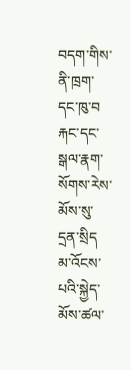བདག་གིས་ནི་ཁྲག་དང་ཁུ་བ    རྐང་དང་སྒལ་རྣག་སོགས་རེས་མོས་སུ་དྲན་སྲིད
མ་འོངས་པའི་སྐྱེད་མོས་ཚལ་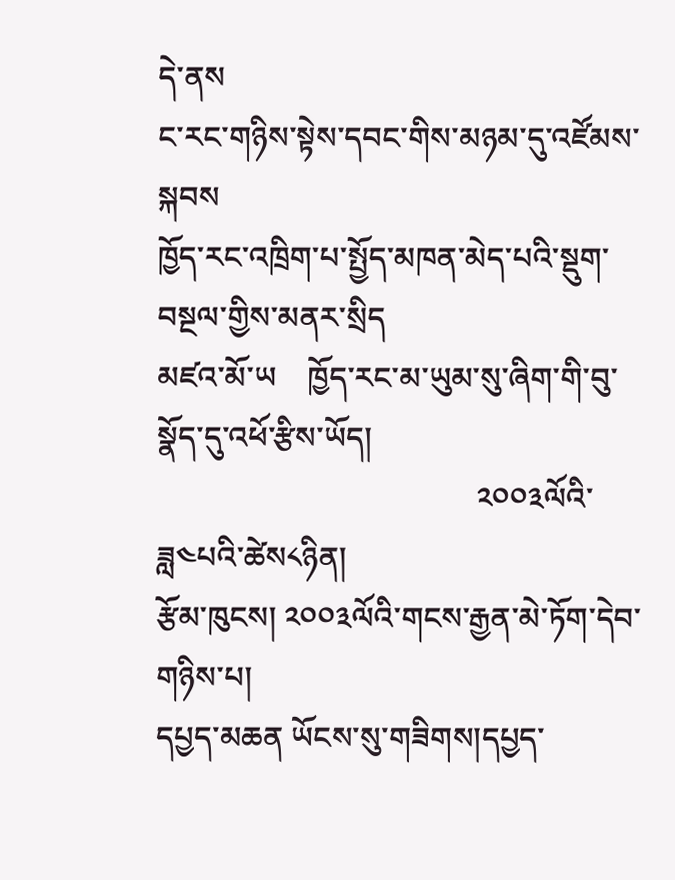དེ་ནས
ང་རང་གཉིས་སྟེས་དབང་གིས་མཉམ་དུ་འཛོམས་སྐབས
ཁྱོད་རང་འཁྲིག་པ་སྤྱོད་མཁན་མེད་པའི་སྡུག་བསྔལ་གྱིས་མནར་སྲིད
མཛའ་མོ་ཡ    ཁྱོད་རང་མ་ཡུམ་སུ་ཞིག་གི་བུ་སྣོད་དུ་འཕོ་རྩིས་ཡོད།
                                         ༢༠༠༣ལོའི་ཟླ༤པའི་ཚེས༨ཉིན།
རྩོམ་ཁུངས། ༢༠༠༣ལོའི་གངས་རྒྱན་མེ་ཏོག་དེབ་གཉིས་པ།
དཔྱད་མཆན ཡོངས་སུ་གཟིགས།དཔྱད་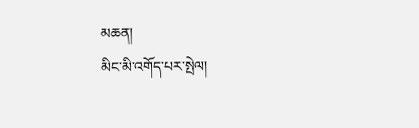མཆན།
མིང་མི་འགོད་པར་སྤེལ།